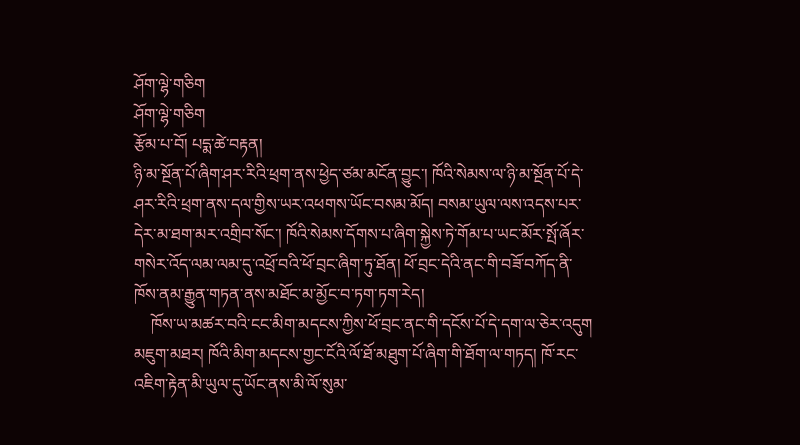ཤོག་ལྷེ་གཅིག
ཤོག་ལྷེ་གཅིག
རྩོམ་པ་བོ། པདྨ་ཚེ་བརྟན།
ཉི་མ་སྔོན་པོ་ཞིག་ཤར་རིའི་ཕྲག་ནས་ཕྱེད་ཙམ་མངོན་བྱུང་། ཁོའི་སེམས་ལ་ཉི་མ་སྔོན་པོ་དེ་ཤར་རིའི་ཕྲག་ནས་དལ་གྱིས་ཡར་འཕགས་ཡོང་བསམ་མོད། བསམ་ཡུལ་ལས་འདས་པར་དེར་མ་ཐག་མར་འགྲིབ་སོང་། ཁོའི་སེམས་དོགས་པ་ཞིག་སྐྱེས་ཏེ་གོམ་པ་ཡང་མོར་སྤོ་ཞོར་གསེར་འོད་ལམ་ལམ་དུ་འཕྲོ་བའི་ཕོ་བྲང་ཞིག་ཏུ་ཐོན། ཕོ་བྲང་དེའི་ནང་གི་བཟོ་བཀོད་ནི་ཁོས་ནམ་རྒྱུན་གཏན་ནས་མཐོང་མ་མྱོང་བ་ཏག་ཏག་རེད།
    ཁོས་ཡ་མཚར་བའི་ངང་མིག་མདངས་ཀྱིས་ཕོ་བྲང་ནང་གི་དངོས་པོ་དེ་དག་ལ་ཅེར་འདུག མཇུག་མཐར། ཁོའི་མིག་མདངས་གྱང་ངོའི་ལོ་ཐོ་མཐུག་པོ་ཞིག་གི་ཐོག་ལ་གཏད། ཁོ་རང་འཇིག་རྟེན་མི་ཡུལ་དུ་ཡོང་ནས་མི་ལོ་སུམ་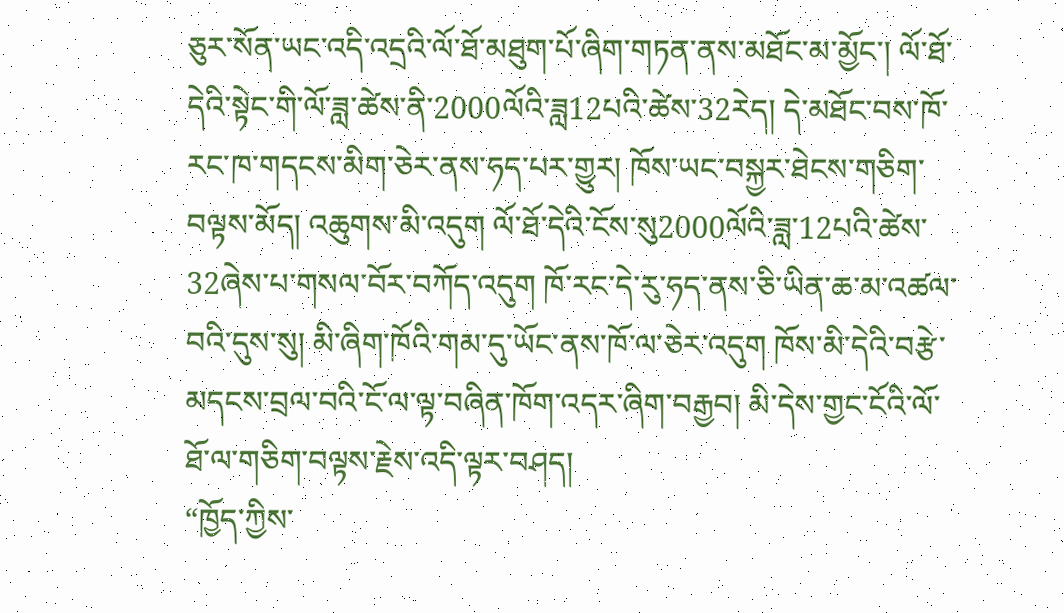ཅུར་སོན་ཡང་འདི་འདྲའི་ལོ་ཐོ་མཐུག་པོ་ཞིག་གཏན་ནས་མཐོང་མ་མྱོང་། ལོ་ཐོ་དེའི་སྟེང་གི་ལོ་ཟླ་ཚེས་ནི་2000ལོའི་ཟླ12པའི་ཚེས་32རེད། དེ་མཐོང་བས་ཁོ་རང་ཁ་གདངས་མིག་ཅེར་ནས་ཧད་པར་གྱུར། ཁོས་ཡང་བསྐྱར་ཐེངས་གཅིག་བལྟས་མོད། འཆུགས་མི་འདུག ལོ་ཐོ་དེའི་ངོས་སུ2000ལོའི་ཟླ་12པའི་ཚེས་32ཞེས་པ་གསལ་བོར་བཀོད་འདུག ཁོ་རང་དེ་རུ་ཧད་ནས་ཅི་ཡིན་ཆ་མ་འཚལ་བའི་དུས་སུ། མི་ཞིག་ཁོའི་གམ་དུ་ཡོང་ནས་ཁོ་ལ་ཅེར་འདུག ཁོས་མི་དེའི་བརྩེ་མདངས་བྲལ་བའི་ངོ་ལ་ལྟ་བཞིན་ཁོག་འདར་ཞིག་བརྒྱབ། མི་དེས་གྱང་ངོའི་ལོ་ཐོ་ལ་གཅིག་བལྟས་རྗེས་འདི་ལྟར་བཤད།
“ཁྱོད་ཀྱིས་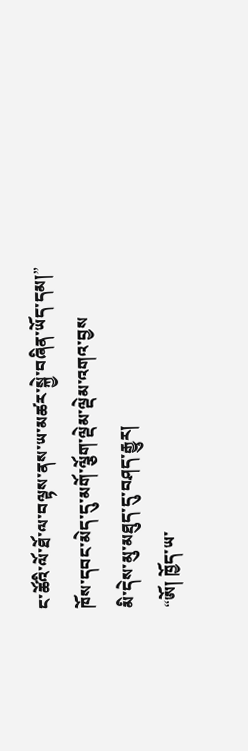ང་ཚོའི་ལོ་ཐོ་ལ་བལྟས་ནས་ཡ་མཚར་སྐྱེ་བཞིན་ཡོད་དམ།”
ཁོས་དབང་མེད་དུ་མགོ་ལྕོག་ལྡེམ་ལྡེམ་འགའ་བྱས
མི་དེས་མུ་མཐུད་དུ་བཤད་རྒྱུར།
“ཨོ། ཁྱོད་ཡ་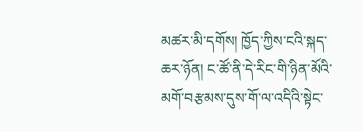མཚར་མི་དགོས། ཁྱོད་ཀྱིས་ངའི་སྐད་ཆར་ཉོན། ང་ཚོ་ནི་དེ་རིང་གི་ཉིན་མོའི་མགོ་བརྩམས་དུས་གོ་ལ་འདིའི་སྟེང་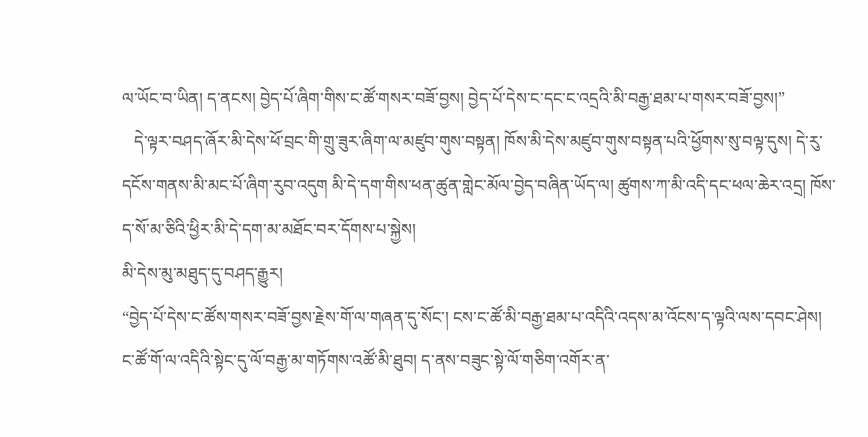ལ་ཡོང་བ་ཡིན། ད་ནངས། བྱེད་པོ་ཞིག་གིས་ང་ཚོ་གསར་བཟོ་བྱས། བྱེད་པོ་དེས་ང་དང་ང་འདྲའི་མི་བརྒྱ་ཐམ་པ་གསར་བཟོ་བྱས།”
   དེ་ལྟར་བཤད་ཞོར་མི་དེས་ཕོ་བྲང་གི་གྲུ་ཟུར་ཞིག་ལ་མཛུབ་གུས་བསྟན། ཁོས་མི་དེས་མཛུབ་གུས་བསྟན་པའི་ཕྱོགས་སུ་བལྟ་དུས། དེ་རུ་དངོས་གནས་མི་མང་པོ་ཞིག་རུབ་འདུག མི་དེ་དག་གིས་ཕན་ཚུན་གླེང་མོལ་བྱེད་བཞིན་ཡོད་ལ། ཚུགས་ཀ་མི་འདི་དང་ཕལ་ཆེར་འདྲ། ཁོས་ད་སོ་མ་ཅིའི་ཕྱིར་མི་དེ་དག་མ་མཐོང་བར་དོགས་པ་སྐྱེས།
མི་དེས་མུ་མཐུད་དུ་བཤད་རྒྱུར།
“བྱེད་པོ་དེས་ང་ཚོས་གསར་བཟོ་བྱས་རྗེས་གོ་ལ་གཞན་དུ་སོང་། ངས་ང་ཚོ་མི་བརྒྱ་ཐམ་པ་འདིའི་འདས་མ་འོངས་ད་ལྟའི་ལས་དབང་ཤེས། ང་ཚོ་གོ་ལ་འདིའི་སྟེང་དུ་ལོ་བརྒྱ་མ་གཏོགས་འཚོ་མི་ཐུབ། ད་ནས་བཟུང་སྟེ་ལོ་གཅིག་འགོར་ན་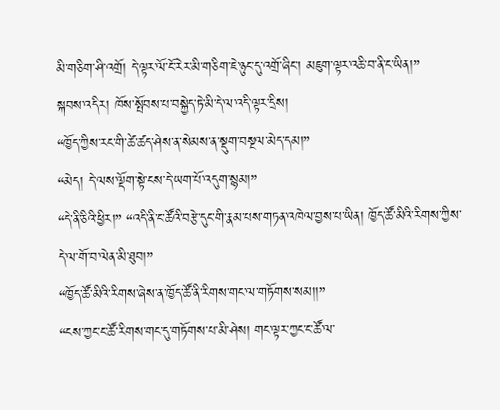མི་གཅིག་ཤི་འགྲོ། དེ་ལྟར་ལོ་ངོ་རེར་མི་གཅིག་ཇེ་ཉུང་དུ་འགྲོ་ཞིང་། མཇུག་ལྟར་འཆི་བ་ནི་ང་ཡིན།”
སྐབས་འདིར། ཁོས་སྤོབས་པ་བསྐྱེད་ཏེ་མི་དེ་ལ་འདི་ལྟར་དྲིས།
“ཁྱོད་ཀྱིས་རང་གི་ཚེ་ཚད་ཤེས་ན་སེམས་ན་སྡུག་བསྔལ་མེད་དམ།”
“མེད། དེ་ལས་ལྡོག་སྟེ་ངས་དེ་ཡག་པོ་འདུག་སྙམ།”
“དེ་ནི་ཅིའི་ཕྱིར།” “འདི་ནི་ང་ཚོའི་བརྩེ་དུང་གི་རྣམ་པས་གཏན་འཁེལ་བྱས་པ་ཡིན། ཁྱོད་ཚོ་མིའི་རིགས་ཀྱིས་དེ་ལ་གོ་བ་ལེན་མི་ཐུབ།”
“ཁྱོད་ཚོ་མིའི་རིགས་ཞེས་ན་ཁྱོད་ཚོ་ནི་རིགས་གང་ལ་གཏོགས་སམ།།”
“ངས་ཀྱང་ང་ཚོ་རིགས་གང་དུ་གཏོགས་པ་མི་ཤེས། གང་ལྟར་ཀྱང་ང་ཚོ་ལ་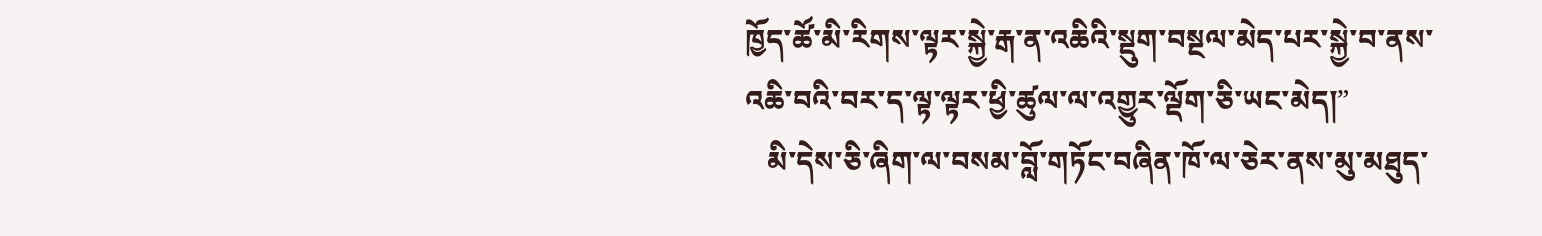ཁྱོད་ཚོ་མི་རིགས་ལྟར་སྐྱེ་རྒ་ན་འཆིའི་སྡུག་བསྔལ་མེད་པར་སྐྱེ་བ་ནས་འཆི་བའི་བར་ད་ལྟ་ལྟར་ཕྱི་ཚུལ་ལ་འགྱུར་ལྡོག་ཅི་ཡང་མེད།”
   མི་དེས་ཅི་ཞིག་ལ་བསམ་བློ་གཏོང་བཞིན་ཁོ་ལ་ཅེར་ནས་མུ་མཐུད་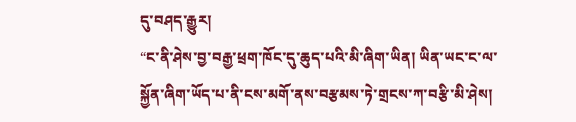དུ་བཤད་རྒྱུར།
“ང་ནི་ཤེས་བྱ་བརྒྱ་ཕྲག་ཁོང་དུ་ཆུད་པའི་མི་ཞིག་ཡིན། ཡིན་ཡང་ང་ལ་སྐྱོན་ཞིག་ཡོད་པ་ནི་ངས་མགོ་ནས་བརྩམས་ཏེ་གྲངས་ཀ་བརྩི་མི་ཤེས།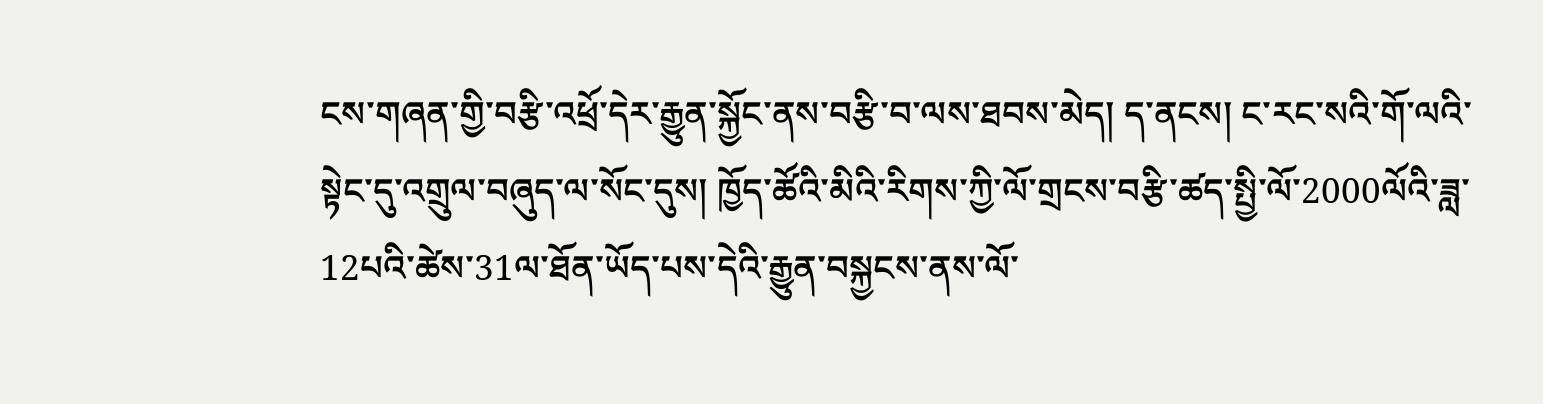ངས་གཞན་གྱི་བརྩི་འཕྲོ་དེར་རྒྱུན་སྐྱོང་ནས་བརྩི་བ་ལས་ཐབས་མེད། ད་ནངས། ང་རང་སའི་གོ་ལའི་སྟེང་དུ་འགྲུལ་བཞུད་ལ་སོང་དུས། ཁྱོད་ཚོའི་མིའི་རིགས་ཀྱི་ལོ་གྲངས་བརྩི་ཚད་སྤྱི་ལོ་2000ལོའི་ཟླ་12པའི་ཚེས་31ལ་ཐོན་ཡོད་པས་དེའི་རྒྱུན་བསྐྱངས་ནས་ལོ་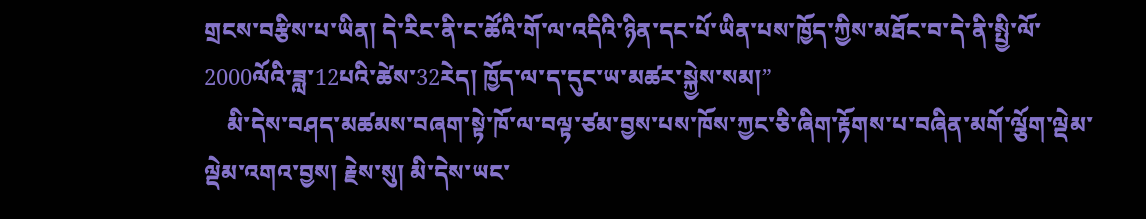གྲངས་བརྩིས་པ་ཡིན། དེ་རིང་ནི་ང་ཚོའི་གོ་ལ་འདིའི་ཉིན་དང་པོ་ཡིན་པས་ཁྱོད་ཀྱིས་མཐོང་བ་དེ་ནི་སྤྱི་ལོ་2000ལོའི་ཟླ་12པའི་ཚེས་32རེད། ཁྱོད་ལ་ད་དུང་ཡ་མཚར་སྐྱེས་སམ།”
    མི་དེས་བཤད་མཚམས་བཞག་སྟེ་ཁོ་ལ་བལྟ་ཙམ་བྱས་པས་ཁོས་ཀྱང་ཅི་ཞིག་རྟོགས་པ་བཞིན་མགོ་ལྕོག་ལྡེམ་ལྡེམ་འགའ་བྱས། རྗེས་སུ། མི་དེས་ཡང་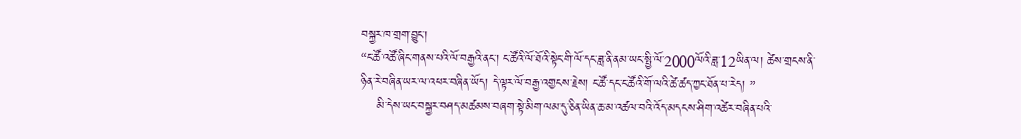བསྐྱར་ཁ་གྲག་བྱུང་།
“ང་ཚོ་འཚོ་ཞིང་གནས་པའི་ལོ་བརྒྱའི་ནང་། ང་ཚོའི་ལོ་ཐོའི་སྟེང་གི་ལོ་དང་ཟླ་ནི་ནམ་ཡང་སྤྱི་ལོ་2000ལོའི་ཟླ་12ཡིན་ལ། ཚེས་གྲངས་ནི་ཉིན་རེ་བཞིན་ཡར་ལ་འཕར་བཞིན་ཡོད། དེ་ལྟར་ལོ་བརྒྱ་འགྱངས་རྗེས། ང་ཚོ་དང་ང་ཚོའི་གོ་ལའི་ཚེ་ཚད་ཀྱང་ཐོན་པ་རེད། ”
    མི་དེས་ཡང་བསྐྱར་བཤད་མཚམས་བཞག་སྟེ་མིག་ལམ་དུ་ཅིན་ཡིན་ཆ་མ་འཚལ་བའི་འོད་མདངས་ཤིག་འཚེར་བཞིན་པའི་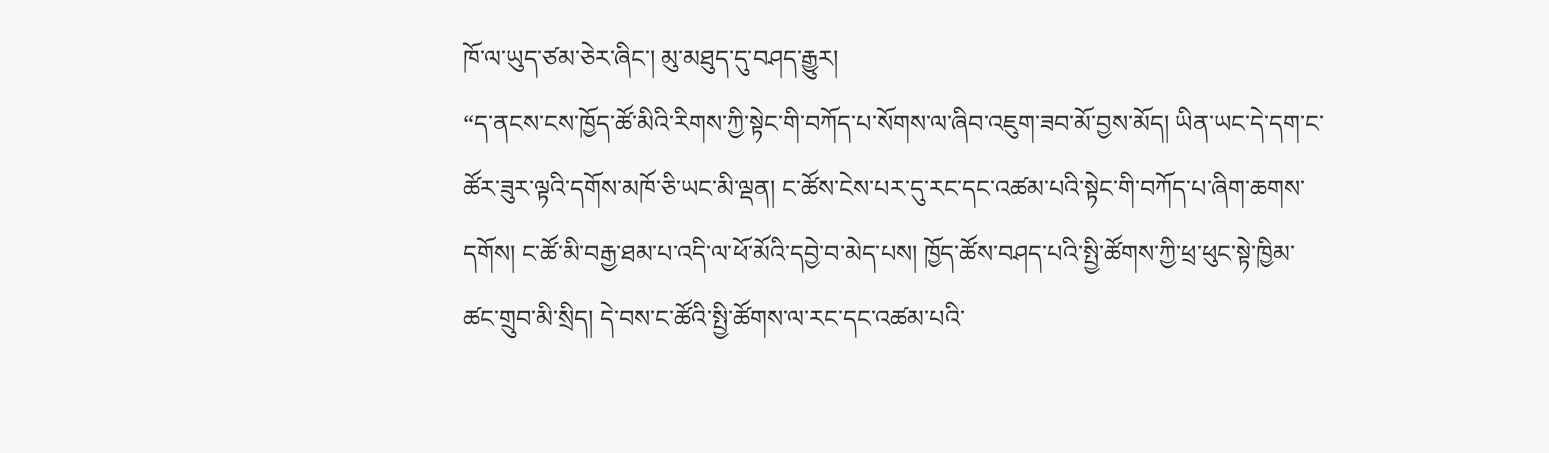ཁོ་ལ་ཡུད་ཙམ་ཅེར་ཞིང་། མུ་མཐུད་དུ་བཤད་རྒྱུར།
“ད་ནངས་ངས་ཁྱོད་ཚོ་མིའི་རིགས་ཀྱི་སྟེང་གི་བཀོད་པ་སོགས་ལ་ཞིབ་འཇུག་ཟབ་མོ་བྱས་མོད། ཡིན་ཡང་དེ་དག་ང་ཚོར་ཟུར་ལྟའི་དགོས་མཁོ་ཅི་ཡང་མི་ལྡན། ང་ཚོས་ངེས་པར་དུ་རང་དང་འཚམ་པའི་སྟེང་གི་བཀོད་པ་ཞིག་ཆགས་དགོས། ང་ཚོ་མི་བརྒྱ་ཐམ་པ་འདི་ལ་ཕོ་མོའི་དབྱེ་བ་མེད་པས། ཁྱོད་ཚོས་བཤད་པའི་སྤྱི་ཚོགས་ཀྱི་ཕྲ་ཕུང་སྟེ་ཁྱིམ་ཚང་གྲུབ་མི་སྲིད། དེ་བས་ང་ཚོའི་སྤྱི་ཚོགས་ལ་རང་དང་འཚམ་པའི་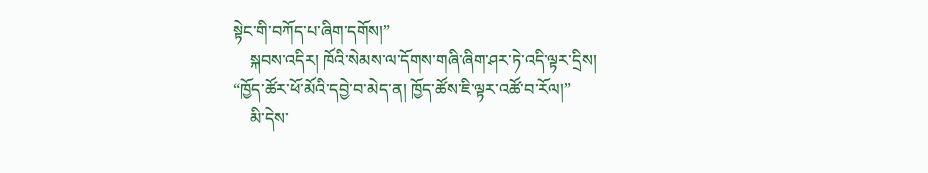སྟེང་གི་བཀོད་པ་ཞིག་དགོས།”
    སྐབས་འདིར། ཁོའི་སེམས་ལ་དོགས་གཞི་ཞིག་ཤར་ཏེ་འདི་ལྟར་དྲིས།
“ཁྱོད་ཚོར་ཕོ་མོའི་དབྱེ་བ་མེད་ན། ཁྱོད་ཚོས་ཇི་ལྟར་འཚོ་བ་རོལ།”
    མི་དེས་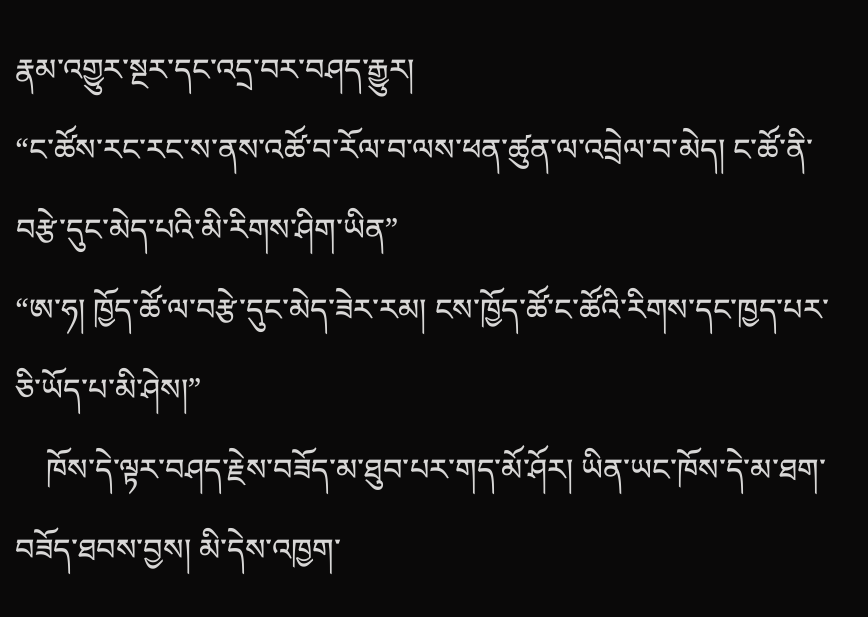རྣམ་འགྱུར་སྔར་དང་འདྲ་བར་བཤད་རྒྱུར།
“ང་ཚོས་རང་རང་ས་ནས་འཚོ་བ་རོལ་བ་ལས་ཕན་ཚུན་ལ་འབྲེལ་བ་མེད། ང་ཚོ་ནི་བརྩེ་དུང་མེད་པའི་མི་རིགས་ཤིག་ཡིན”
“ཨ་ཧ། ཁྱོད་ཚོ་ལ་བརྩེ་དུང་མེད་ཟེར་རམ། ངས་ཁྱོད་ཚོ་ང་ཚོའི་རིགས་དང་ཁྱད་པར་ཅི་ཡོད་པ་མི་ཤེས།”
    ཁོས་དེ་ལྟར་བཤད་རྗེས་བཟོད་མ་ཐུབ་པར་གད་མོ་ཤོར། ཡིན་ཡང་ཁོས་དེ་མ་ཐག་བཟོད་ཐབས་བྱས། མི་དེས་འཁྱག་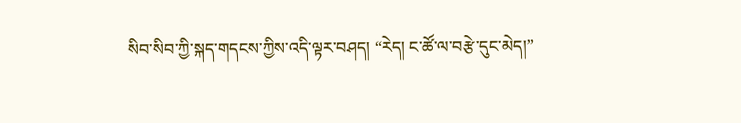སིབ་སིབ་ཀྱི་སྐད་གདངས་ཀྱིས་འདི་ལྟར་བཤད། “རེད། ང་ཚོ་ལ་བརྩེ་དུང་མེད།”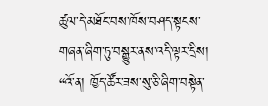ཚུལ་དེ་མཐོང་བས་ཁོས་བཤད་སྟངས་གཞན་ཞིག་ཏུ་བསྒྱུར་ནས་འདི་ལྟར་དྲིས།
“འོ་ན། ཁྱོད་ཚོར་ཟས་སུ་ཅི་ཞིག་བསྟེན་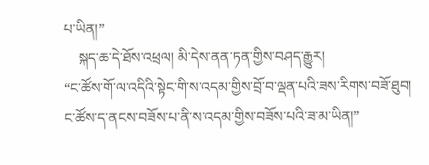པ་ཡིན།”
    སྐད་ཆ་དེ་ཐོས་འཕྲལ། མི་དེས་ནན་ཏན་གྱིས་བཤད་རྒྱུར།
“ང་ཚོས་གོ་ལ་འདིའི་སྟེང་གི་ས་འདམ་གྱིས་བྲོ་བ་ལྡན་པའི་ཟས་རིགས་བཟོ་ཐུབ། ང་ཚོས་ད་ནངས་བཟོས་པ་ནི་ས་འདམ་གྱིས་བཟོས་པའི་ཟ་མ་ཡིན།”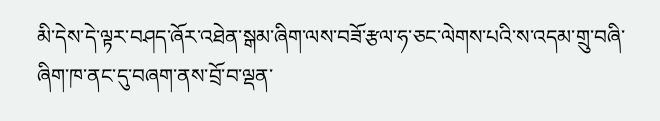མི་དེས་དེ་ལྟར་བཤད་ཞོར་འཐེན་སྒམ་ཞིག་ལས་བཟོ་རྩལ་ཧ་ཅང་ལེགས་པའི་ས་འདམ་གྲུ་བཞི་ཞིག་ཁ་ནང་དུ་བཞག་ནས་བྲོ་བ་ལྡན་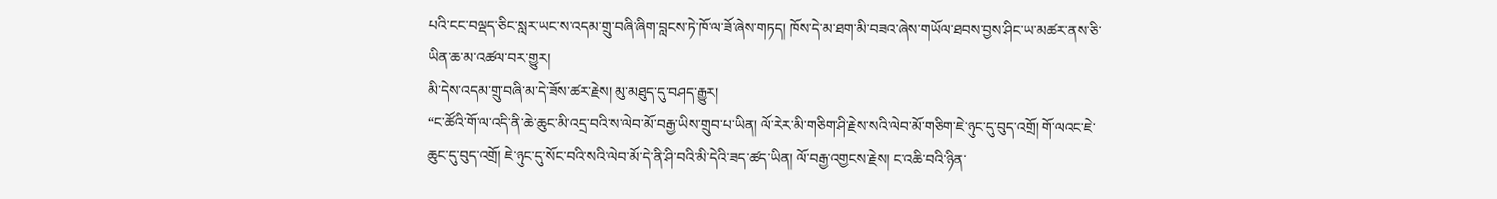པའི་ངང་བལྡད་ཅིང་སླར་ཡང་ས་འདམ་གྲུ་བཞི་ཞིག་བླངས་ཏེ་ཁོ་ལ་ཟོ་ཞེས་གཏད། ཁོས་དེ་མ་ཐག་མི་བཟའ་ཞེས་གཡོལ་ཐབས་བྱས་ཤིང་ཡ་མཚར་ནས་ཅི་ཡིན་ཆ་མ་འཚལ་བར་གྱུར།
མི་དེས་འདམ་གྲུ་བཞི་མ་དེ་ཟོས་ཚར་རྗེས། མུ་མཐུད་དུ་བཤད་རྒྱུར།
“ང་ཚོའི་གོ་ལ་འདི་ནི་ཆེ་ཆུང་མི་འདྲ་བའི་ས་ལེབ་མོ་བརྒྱ་ཡིས་གྲུབ་པ་ཡིན། ལོ་རེར་མི་གཅིག་ཤི་རྗེས་སའི་ལེབ་མོ་གཅིག་ཇེ་ཉུང་དུ་བུད་འགྲོ། གོ་ལའང་ཇེ་ཆུང་དུ་བུད་འགྲོ། ཇེ་ཉུང་དུ་སོང་བའི་སའི་ལེབ་མོ་དེ་ནི་ཤི་བའི་མི་དེའི་ཟད་ཚད་ཡིན། ལོ་བརྒྱ་འགྱངས་རྗེས། ང་འཆི་བའི་ཉིན་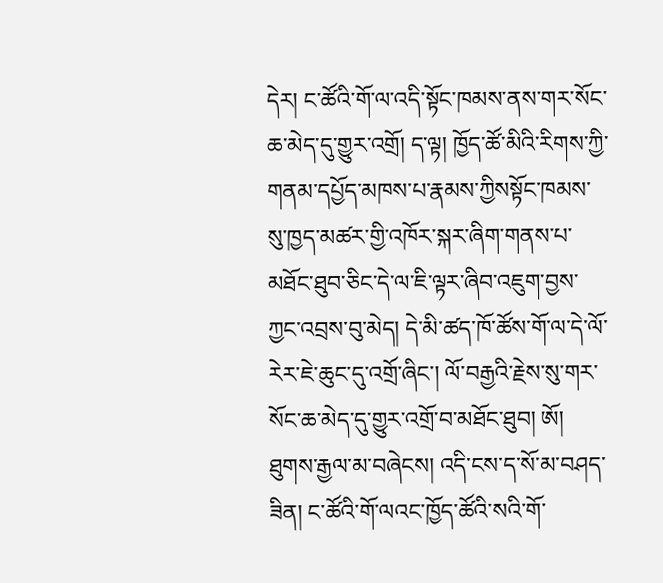དེར། ང་ཚོའི་གོ་ལ་འདི་སྟོང་ཁམས་ནས་གར་སོང་ཆ་མེད་དུ་གྱུར་འགྲོ། ད་ལྟ། ཁྱོད་ཚོ་མིའི་རིགས་ཀྱི་གནམ་དཔྱོད་མཁས་པ་རྣམས་ཀྱིསསྟོང་ཁམས་སུ་ཁྱད་མཚར་གྱི་འཁོར་སྐར་ཞིག་གནས་པ་མཐོང་ཐུབ་ཅིང་དེ་ལ་ཇི་ལྟར་ཞིབ་འཇུག་བྱས་ཀྱང་འབྲས་བུ་མེད། དེ་མི་ཚད་ཁོ་ཚོས་གོ་ལ་དེ་ལོ་རེར་ཇེ་ཆུང་དུ་འགྲོ་ཞིང་། ལོ་བརྒྱའི་རྗེས་སུ་གར་སོང་ཆ་མེད་དུ་གྱུར་འགྲོ་བ་མཐོང་ཐུབ། ཨོ། ཐུགས་རྒྱལ་མ་བཞེངས། འདི་ངས་ད་སོ་མ་བཤད་ཟིན། ང་ཚོའི་གོ་ལའང་ཁྱོད་ཚོའི་སའི་གོ་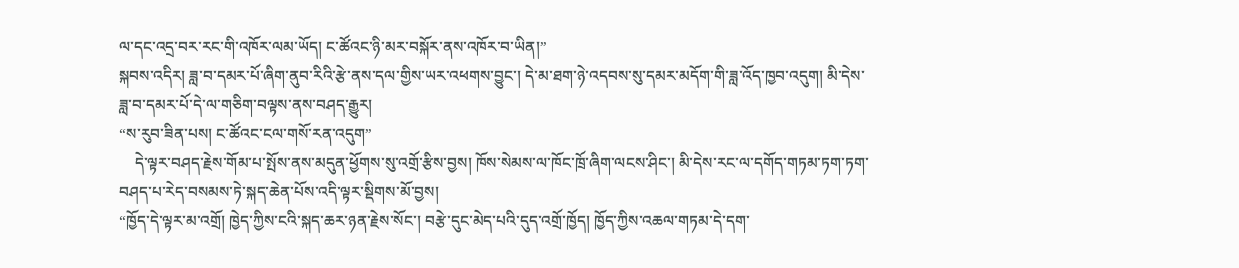ལ་དང་འདྲ་བར་རང་གི་འཁོར་ལམ་ཡོད། ང་ཚོའང་ཉི་མར་བསྐོར་ནས་འཁོར་བ་ཡིན།”
སྐབས་འདིར། ཟླ་བ་དམར་པོ་ཞིག་ནུབ་རིའི་རྩེ་ནས་དལ་གྱིས་ཡར་འཕགས་བྱུང་། དེ་མ་ཐག་ཉེ་འདབས་སུ་དམར་མདོག་གི་ཟླ་འོད་ཁྱབ་འདུག། མི་དེས་ཟླ་བ་དམར་པོ་དེ་ལ་གཅིག་བལྟས་ནས་བཤད་རྒྱུར།
“ས་རུབ་ཟིན་པས། ང་ཚོའང་ངལ་གསོ་རན་འདུག”
    དེ་ལྟར་བཤད་རྗེས་གོམ་པ་སྤོས་ནས་མདུན་ཕྱོགས་སུ་འགྲོ་རྩིས་བྱས། ཁོས་སེམས་ལ་ཁོང་ཁྲོ་ཞིག་ལངས་ཤིང་། མི་དེས་རང་ལ་དགོད་གཏམ་ཏག་ཏག་བཤད་པ་རེད་བསམས་ཏེ་སྐད་ཆེན་པོས་འདི་ལྟར་སྡིགས་མོ་བྱས།
“ཁྱོད་དེ་ལྟར་མ་འགྲོ། ཁྱེད་ཀྱིས་ངའི་སྐད་ཆར་ཉན་རྗེས་སོང་། བརྩེ་དུང་མེད་པའི་དུད་འགྲོ་ཁྱོད། ཁྱོད་ཀྱིས་འཆལ་གཏམ་དེ་དག་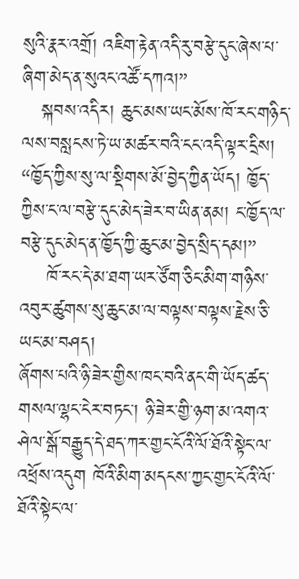སུའི་རྣར་འགྲོ། འཇིག་རྟེན་འདི་རུ་བརྩེ་དུང་ཞེས་པ་ཞིག་མེད་ན་སུའང་འཚོ་དཀའ།”
   སྐབས་འདིར། ཆུང་མས་ཡང་མོས་ཁོ་རང་གཉིད་ལས་བསླངས་ཏེ་ཡ་མཚར་བའི་ངང་འདི་ལྟར་དྲིས། “ཁྱོད་ཀྱིས་སུ་ལ་སྡིགས་མོ་བྱེད་ཀྱིན་ཡོད། ཁྱོད་ཀྱིས་ང་ལ་བརྩེ་དུང་མེད་ཟེར་བ་ཡིན་ནམ། ང་ཁྱོད་ལ་བརྩེ་དུང་མེད་ན་ཁྱོད་ཀྱི་ཆུང་མ་བྱེད་སྲིད་དམ།”
    ཁོ་རང་དེ་མ་ཐག་ཡར་ཙོག་ཅིང་མིག་གཉིས་འབུར་ཚུགས་སུ་ཆུང་མ་ལ་བལྟས་བལྟས་རྗེས་ཅི་ཡང་མ་བཤད།
ཞོགས་པའི་ཉི་ཟེར་གྱིས་ཁང་བའི་ནང་གི་ཡོད་ཚད་གསལ་ལྷང་ངེར་བཏང་། ཉི་ཟེར་གྱི་ཉག་མ་འགའ་ཤེལ་སྒོ་བརྒྱུད་དེ་ཐད་ཀར་གྱང་ངོའི་ལོ་ཐོའི་སྟེང་ལ་འཕྲོས་འདུག ཁོའི་མིག་མདངས་ཀྱང་གྱང་ངོའི་ལོ་ཐོའི་སྟེང་ལ་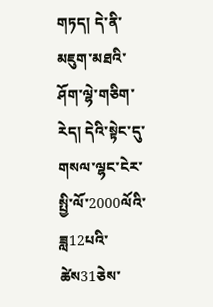གཏད། དེ་ནི་མཇུག་མཐའི་ཤོག་ལྷེ་གཅིག་རེད། དེའི་སྟེང་དུ་གསལ་ལྷང་ངེར་སྤྱི་ལོ་2000ལོའི་ཟླ12པའི་ཚེས31ཅེས་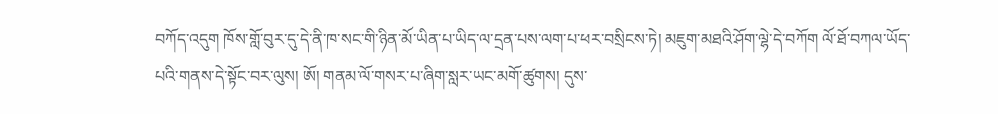བཀོད་འདུག ཁོས་གློ་བུར་དུ་དེ་ནི་ཁ་སང་གི་ཉིན་མོ་ཡིན་པ་ཡིད་ལ་དྲན་པས་ལག་པ་ཕར་བསྲིངས་ཏེ། མཇུག་མཐའི་ཤོག་ལྷེ་དེ་བཀོག ལོ་ཐོ་བཀལ་ཡོད་པའི་གནས་དེ་སྟོང་བར་ལུས། ཨོ། གནམ་ལོ་གསར་པ་ཞིག་སླར་ཡང་མགོ་ཚུགས། དུས་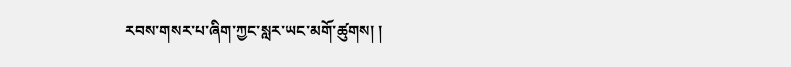རབས་གསར་པ་ཞིག་ཀྱང་སླར་ཡང་མགོ་ཚུགས། །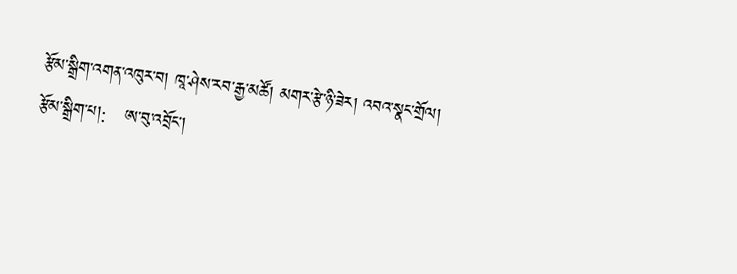རྩོམ་སྒྲིག་འགན་འཁུར་བ། ཁཱ་ཤེས་རབ་རྒྱ་མཚོ། མགར་རྩེ་ཉི་ཟེར། འབའ་སྣང་གྲོལ།
རྩོམ་སྒྲིག་པ།:   ཨ་བུ་འབྲོང་།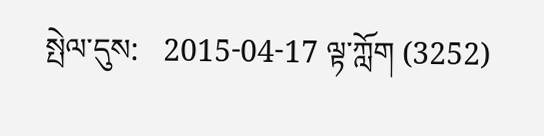སྤེལ་དུས:   2015-04-17 ལྟ་ཀློག (3252)